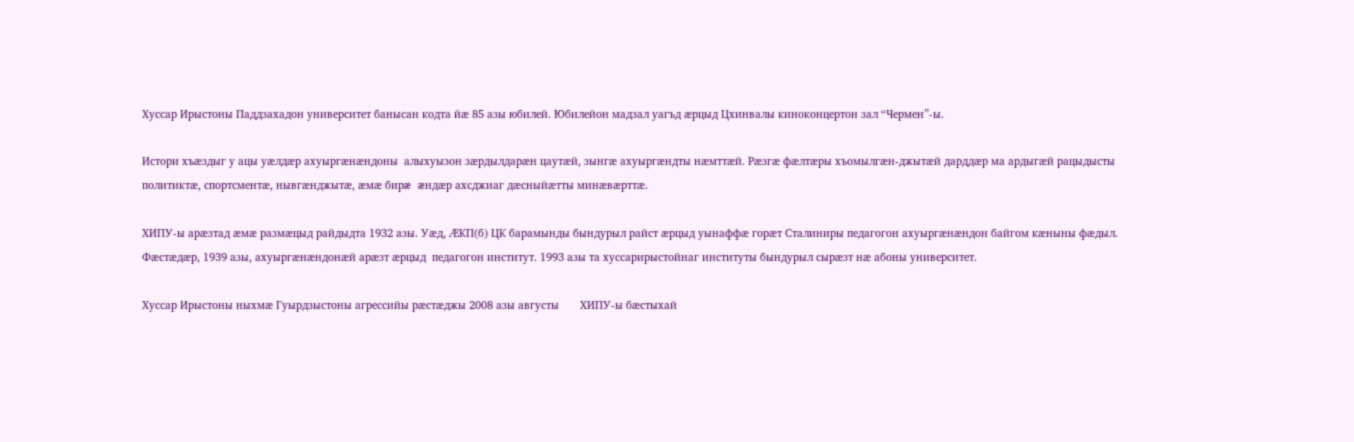Хуссар Ирыстоны Паддзахадон университет банысан кодта йæ 85 азы юбилей. Юбилейон мадзал уагъд æрцыд Цхинвалы киноконцертон зал “Чермен”-ы.

Истори хъæздыг у ацы уæлдæр ахуыргæнæндоны  алыхуызон зæрдылдарæн цаутæй, зынгæ ахуыргæндты нæмттæй. Рæзгæ фæлтæры хъомылгæн-джытæй дарддæр ма ардыгæй рацыдысты политиктæ, спортсментæ, нывгæнджытæ, æмæ бирæ æндæр ахсджиаг дæсныйæтты минæвæрттæ.

ХИПУ-ы арӕзтад ӕмӕ размӕцыд райдыдта 1932 азы. Уæд, ӔКП(б) ЦК барамынды бындурыл райст ӕрцыд уынаффæ горӕт Сталиниры педагогон ахуыргæнæндон байгом кӕныны фӕдыл. Фӕстӕдӕр, 1939 азы, ахуыргæнæндонæй арæзт æрцыд  педагогон институт. 1993 азы та хуссарирыстойнаг институты бындурыл сырæзт нæ абоны университет.

Хуссар Ирыстоны ныхмӕ Гуырдзыстоны агрессийы рӕстӕджы 2008 азы августы       ХИПУ-ы бӕстыхай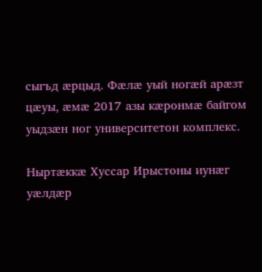сыгъд æрцыд. Фæлæ уый ногæй арæзт цæуы, æмæ 2017 азы кæронмæ байгом уыдзæн ног университетон комплекс.

Ныртӕккӕ Хуссар Ирыстоны иунӕг уӕлдӕр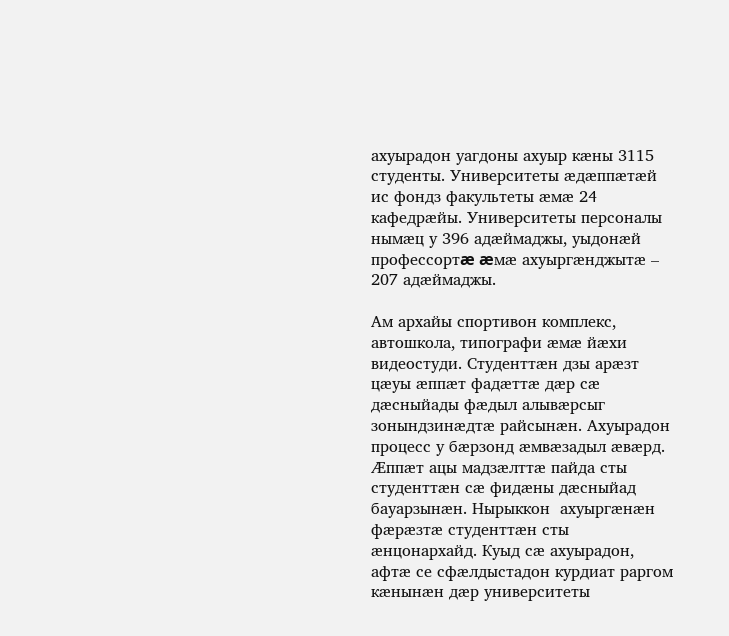ахуырадон уагдоны ахуыр кӕны 3115 студенты. Университеты ӕдӕппӕтӕй ис фондз факультеты ӕмӕ 24 кафедрӕйы. Университеты персоналы нымӕц у 396 адӕймаджы, уыдонӕй профессортæ æмæ ахуыргӕнджытæ – 207 адӕймаджы.

Ам архайы спортивон комплекс, автошкола, типографи æмæ йæхи видеостуди. Студенттæн дзы арæзт цæуы æппæт фадæттæ дæр сæ дæсныйады фæдыл алывæрсыг зонындзинæдтæ райсынæн. Ахуырадон процесс у бæрзонд æмвæзадыл æвæрд. Æппæт ацы мадзæлттæ пайда сты студенттæн сæ фидæны дæсныйад бауарзынæн. Нырыккон  ахуыргæнæн фæрæзтæ студенттæн сты æнцонархайд. Куыд сæ ахуырадон, афтæ се сфæлдыстадон курдиат раргом кæнынæн дæр университеты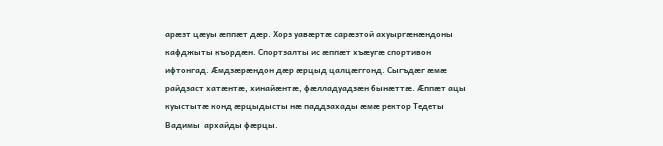арæзт цæуы æппæт дæр. Хорз уавæртæ сарæзтой ахуыргæнæндоны кафджыты къордæн. Спортзалты ис æппæт хъæугæ спортивон ифтонгад. Æмдзæрæндон дæр æрцыд цалцæггонд. Сыгъдæг æмæ райдзаст хатæнтæ, хинайæнтæ, фæлладуадзæн бынæттæ. Æппæт ацы куыстытæ конд æрцыдысты нæ паддзахады æмæ ректор Тедеты Вадимы  архайды фæрцы.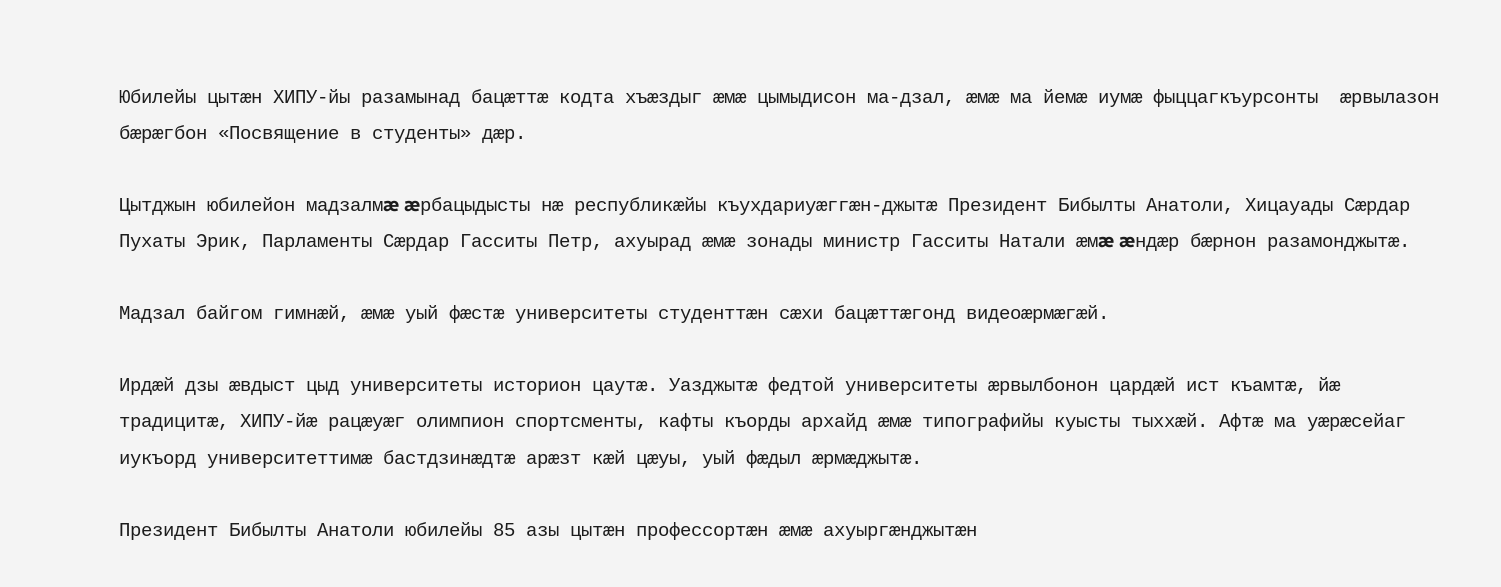Юбилейы цытæн ХИПУ-йы разамынад бацæттæ кодта хъæздыг æмæ цымыдисон ма-дзал, æмæ ма йемæ иумæ фыццагкъурсонты  æрвылазон бæрæгбон «Посвящение в студенты» дæр.

Цытджын юбилейон мадзалмæ æрбацыдысты нæ республикæйы къухдариуæггæн-джытæ Президент Бибылты Анатоли, Хицауады Сæрдар Пухаты Эрик, Парламенты Сæрдар Гасситы Петр, ахуырад æмæ зонады министр Гасситы Натали æмæ æндæр бæрнон разамонджытæ.

Мадзал байгом гимнæй, æмæ уый фæстæ университеты студенттæн сæхи бацæттæгонд видеоæрмæгæй.

Ирдæй дзы æвдыст цыд университеты историон цаутæ. Уазджытæ федтой университеты æрвылбонон цардæй ист къамтæ, йæ традицитæ, ХИПУ-йæ рацæуæг олимпион спортсменты, кафты къорды архайд æмæ типографийы куысты тыххæй. Афтæ ма уæрæсейаг иукъорд университеттимæ бастдзинæдтæ арæзт кæй цæуы, уый фæдыл æрмæджытæ.

Президент Бибылты Анатоли юбилейы 85 азы цытæн профессортæн æмæ ахуыргæнджытæн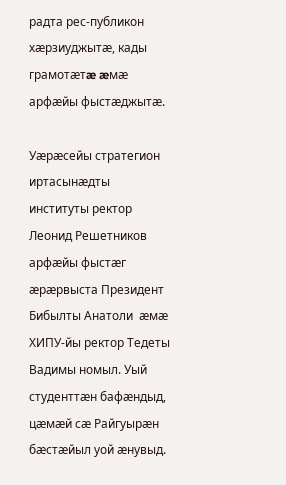радта рес-публикон хæрзиуджытæ, кады грамотæтæ æмæ арфæйы фыстæджытæ.

Уæрæсейы стратегион иртасынæдты институты ректор Леонид Решетников арфæйы фыстæг æрæрвыста Президент Бибылты Анатоли  æмæ ХИПУ-йы ректор Тедеты Вадимы номыл. Уый студенттæн бафæндыд, цæмæй сæ Райгуырæн бæстæйыл уой æнувыд.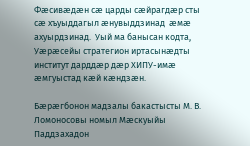Фæсивæдæн сæ царды сæйрагдæр сты сæ хъуыддагыл æнувыддзинад  æмæ ахуырдзинад.  Уый ма банысан кодта, Уæрæсейы стратегион иртасынæдты институт дарддæр дæр ХИПУ-имæ æмгуыстад кæй кæндзæн.

Бæрæгбонон мадзалы бакастысты М. В. Ломоносовы номыл Мæскуыйы Паддзахадон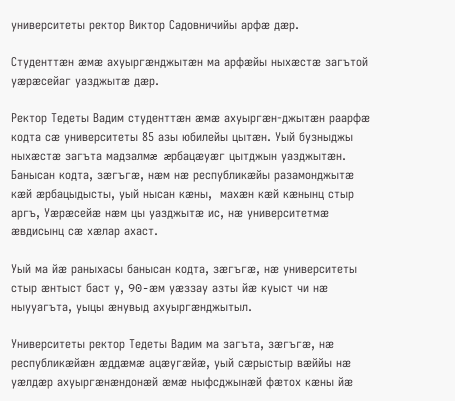университеты ректор Виктор Садовничийы арфæ дæр.

Студенттæн æмæ ахуыргæнджытæн ма арфæйы ныхæстæ загътой уæрæсейаг уазджытæ дæр.

Ректор Тедеты Вадим студенттæн æмæ ахуыргæн-джытæн раарфæ кодта сæ университеты 85 азы юбилейы цытæн. Уый бузныджы ныхæстæ загъта мадзалмæ æрбацæуæг цытджын уазджытæн. Банысан кодта, зæгъгæ, нæм нæ республикæйы разамонджытæ кæй æрбацыдысты, уый нысан кæны,  махæн кæй кæнынц стыр аргъ, Уæрæсейæ нæм цы уазджытæ ис, нæ университетмæ æвдисынц сæ хæлар ахаст.

Уый ма йæ раныхасы банысан кодта, зæгъгæ, нæ университеты стыр æнтыст баст у, 90-æм уæззау азты йæ куыст чи нæ ныууагъта, уыцы æнувыд ахуыргæнджытыл.

Университеты ректор Тедеты Вадим ма загъта, зæгъгæ, нæ республикæйæн æддæмæ ацæугæйæ, уый сæрыстыр вæййы нæ уæлдæр ахуыргæнæндонæй æмæ ныфсджынæй фæтох кæны йæ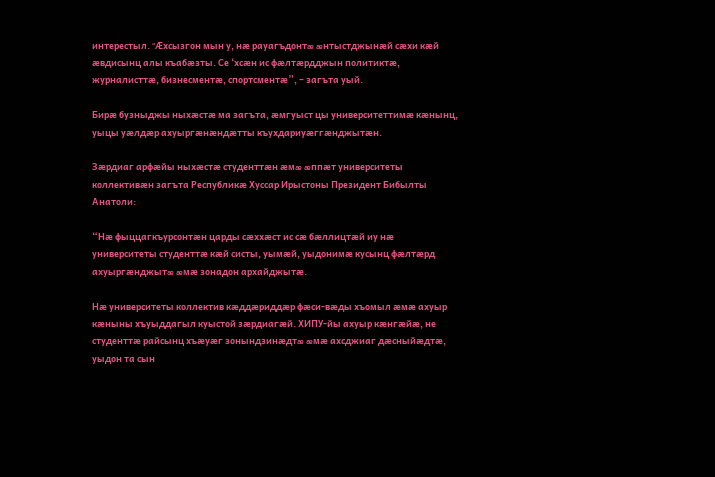интерестыл. “Æхсызгон мын у, нæ рауагъдонтæ æнтыстджынæй сæхи кæй æвдисынц алы къабæзты. Се ‘хсæн ис фæлтæрдджын политиктæ, журналисттæ, бизнесментæ, спортсментæ”, – загъта уый.

Бирæ бузныджы ныхæстæ ма загъта, æмгуыст цы университеттимæ кæнынц, уыцы уæлдæр ахуыргæнæндæтты къухдариуæггæнджытæн.

Зæрдиаг арфæйы ныхæстæ студенттæн æмæ æппæт университеты коллективæн загъта Республикæ Хуссар Ирыстоны Президент Бибылты Анатоли:

“Нæ фыццагкъурсонтæн царды сæххæст ис сæ бæллицтæй иу нæ университеты студенттæ кæй систы, уымæй, уыдонимæ кусынц фæлтæрд ахуыргæнджытæ æмæ зонадон архайджытæ.

Нæ университеты коллектив кæддæриддæр фæси-вæды хъомыл æмæ ахуыр кæныны хъуыддагыл куыстой зæрдиагæй. ХИПУ-йы ахуыр кæнгæйæ, не студенттæ райсынц хъæуæг зонындзинæдтæ æмæ ахсджиаг дæсныйæдтæ, уыдон та сын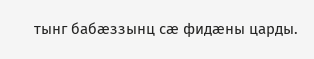тынг бабæззынц сæ фидæны царды.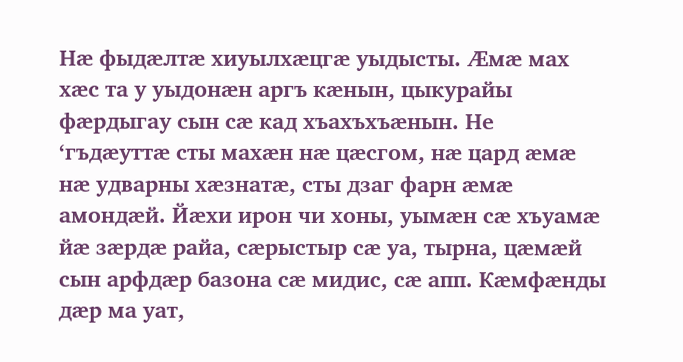Нæ фыдæлтæ хиуылхæцгæ уыдысты. Æмæ мах хæс та у уыдонæн аргъ кæнын, цыкурайы фæрдыгау сын сæ кад хъахъхъæнын. Не ‘гъдæуттæ сты махæн нæ цæсгом, нæ цард æмæ нæ удварны хæзнатæ, сты дзаг фарн æмæ амондæй. Йæхи ирон чи хоны, уымæн сæ хъуамæ йæ зæрдæ райа, сæрыстыр сæ уа, тырна, цæмæй сын арфдæр базона сæ мидис, сæ апп. Кæмфæнды дæр ма уат,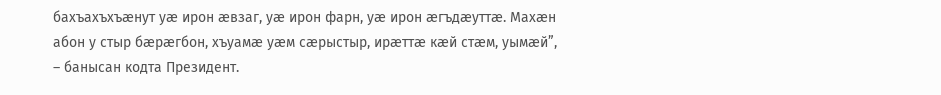бахъахъхъæнут уæ ирон æвзаг, уæ ирон фарн, уæ ирон æгъдæуттæ. Махæн абон у стыр бæрæгбон, хъуамæ уæм сæрыстыр, ирæттæ кæй стæм, уымæй”, – банысан кодта Президент.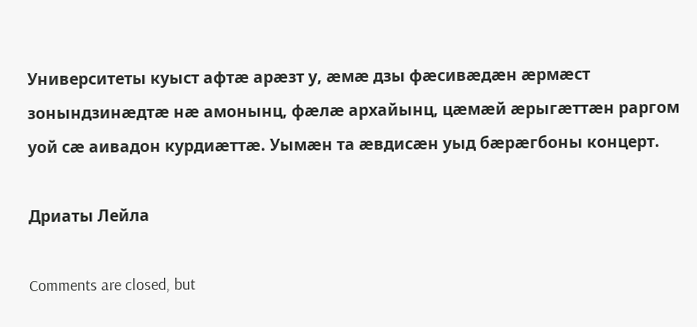Университеты куыст афтæ арæзт у, æмæ дзы фæсивæдæн æрмæст зонындзинæдтæ нæ амонынц, фæлæ архайынц, цæмæй æрыгæттæн раргом уой сæ аивадон курдиæттæ. Уымæн та æвдисæн уыд бæрæгбоны концерт.

Дриаты Лейла

Comments are closed, but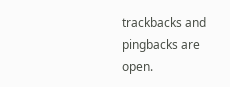trackbacks and pingbacks are open.